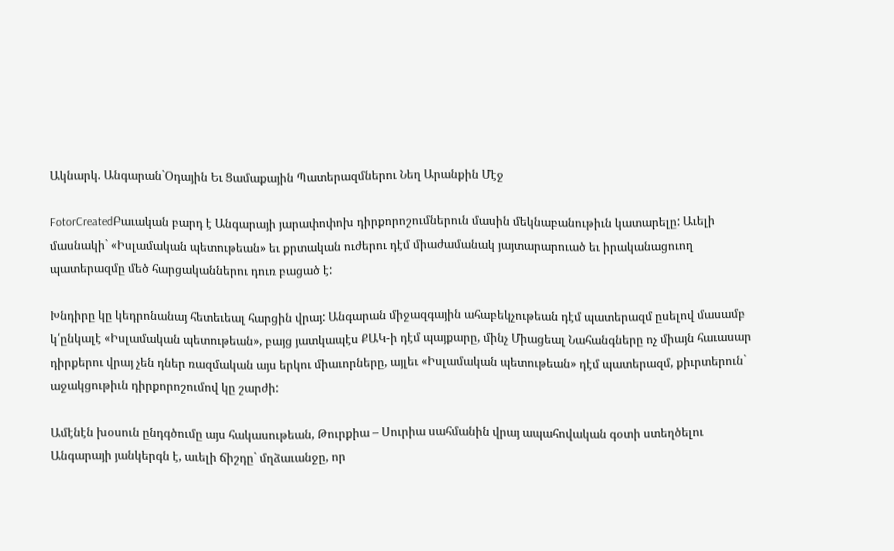Ակնարկ. Անգարան`Օդային Եւ Ցամաքային Պատերազմներու Նեղ Արանքին Մէջ

FotorCreatedԲաւական բարդ է Անգարայի յարափոփոխ դիրքորոշումներուն մասին մեկնաբանութիւն կատարելը: Աւելի մասնակի` «Իսլամական պետութեան» եւ քրտական ուժերու դէմ միաժամանակ յայտարարուած եւ իրականացուող պատերազմը մեծ հարցականներու դուռ բացած է:

Խնդիրը կը կեդրոնանայ հետեւեալ հարցին վրայ: Անգարան միջազգային ահաբեկչութեան դէմ պատերազմ ըսելով մասամբ կ՛ընկալէ «Իսլամական պետութեան», բայց յատկապէս ՔԱԿ-ի դէմ պայքարը, մինչ Միացեալ Նահանգները ոչ միայն հաւասար դիրքերու վրայ չեն դներ ռազմական այս երկու միաւորները, այլեւ «Իսլամական պետութեան» դէմ պատերազմ, քիւրտերուն` աջակցութիւն դիրքորոշումով կը շարժի:

Ամէնէն խօսուն ընդգծումը այս հակասութեան, Թուրքիա – Սուրիա սահմանին վրայ ապահովական գօտի ստեղծելու Անգարայի յանկերգն է, աւելի ճիշդը` մղձաւանջը, որ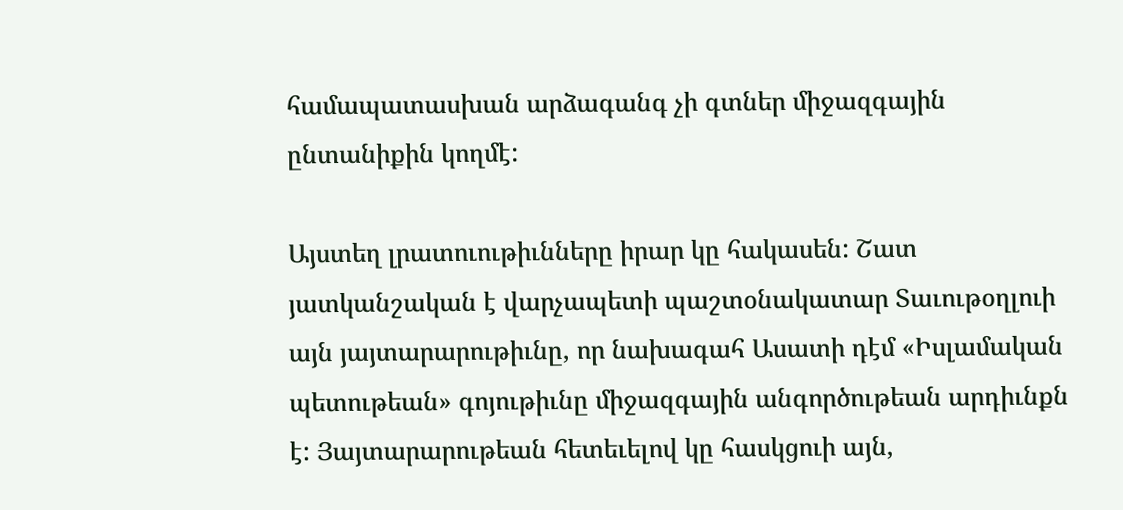համապատասխան արձագանգ չի գտներ միջազգային ընտանիքին կողմէ:

Այստեղ լրատուութիւնները իրար կը հակասեն: Շատ յատկանշական է վարչապետի պաշտօնակատար Տաւութօղլուի այն յայտարարութիւնը, որ նախագահ Ասատի դէմ «Իսլամական պետութեան» գոյութիւնը միջազգային անգործութեան արդիւնքն է: Յայտարարութեան հետեւելով կը հասկցուի այն,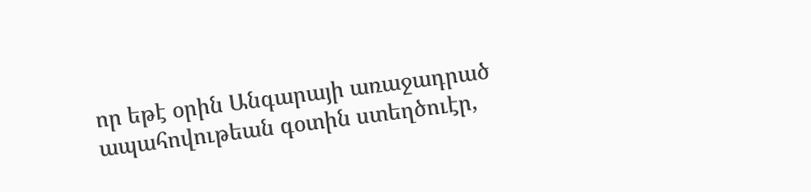որ եթէ օրին Անգարայի առաջադրած ապահովութեան գօտին ստեղծուէր,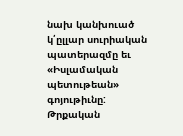նախ կանխուած կ՛ըլլար սուրիական պատերազմը եւ «Իսլամական պետութեան» գոյութիւնը: Թրքական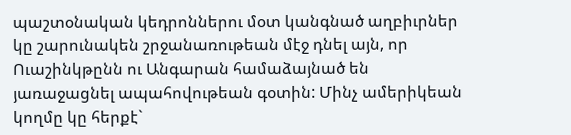պաշտօնական կեդրոններու մօտ կանգնած աղբիւրներ կը շարունակեն շրջանառութեան մէջ դնել այն, որ Ուաշինկթընն ու Անգարան համաձայնած են յառաջացնել ապահովութեան գօտին: Մինչ ամերիկեան կողմը կը հերքէ`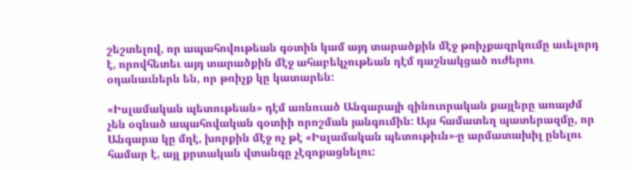շեշտելով, որ ապահովութեան գօտին կամ այդ տարածքին մէջ թռիչքազրկումը աւելորդ է, որովհետեւ այդ տարածքին մէջ ահաբեկչութեան դէմ դաշնակցած ուժերու օդանաւներն են, որ թռիչք կը կատարեն:

«Իսլամական պետութեան» դէմ առնուած Անգարայի զինուորական քայլերը առայժմ չեն օգնած ապահովական գօտիի որոշման յանգումին: Այս համատեղ պատերազմը, որ Անգարա կը մղէ, խորքին մէջ ոչ թէ «Իսլամական պետութիւն»-ը արմատախիլ ընելու համար է, այլ քրտական վտանգը չէզոքացնելու: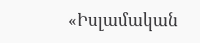«Իսլամական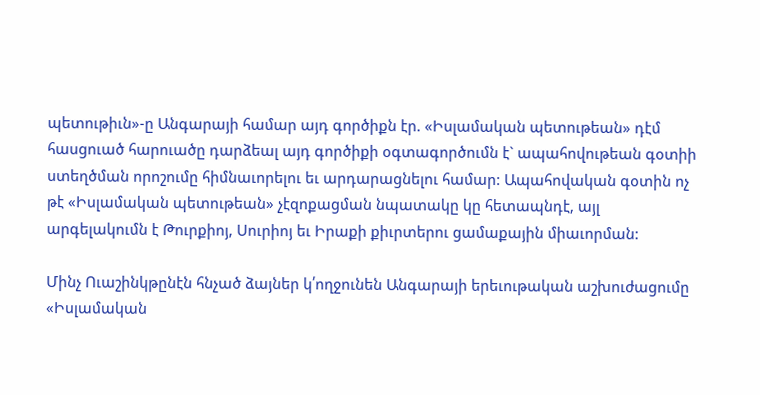պետութիւն»-ը Անգարայի համար այդ գործիքն էր. «Իսլամական պետութեան» դէմ հասցուած հարուածը դարձեալ այդ գործիքի օգտագործումն է` ապահովութեան գօտիի ստեղծման որոշումը հիմնաւորելու եւ արդարացնելու համար: Ապահովական գօտին ոչ թէ «Իսլամական պետութեան» չէզոքացման նպատակը կը հետապնդէ, այլ արգելակումն է Թուրքիոյ, Սուրիոյ եւ Իրաքի քիւրտերու ցամաքային միաւորման:

Մինչ Ուաշինկթընէն հնչած ձայներ կ՛ողջունեն Անգարայի երեւութական աշխուժացումը «Իսլամական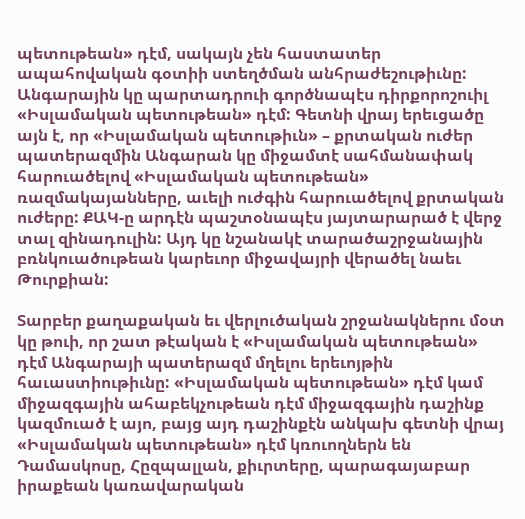պետութեան» դէմ, սակայն չեն հաստատեր ապահովական գօտիի ստեղծման անհրաժեշութիւնը: Անգարային կը պարտադրուի գործնապէս դիրքորոշուիլ «Իսլամական պետութեան» դէմ: Գետնի վրայ երեւցածը այն է, որ «Իսլամական պետութիւն» – քրտական ուժեր պատերազմին Անգարան կը միջամտէ սահմանափակ հարուածելով «Իսլամական պետութեան» ռազմակայանները, աւելի ուժգին հարուածելով քրտական ուժերը: ՔԱԿ-ը արդէն պաշտօնապէս յայտարարած է վերջ տալ զինադուլին: Այդ կը նշանակէ տարածաշրջանային բռնկուածութեան կարեւոր միջավայրի վերածել նաեւ Թուրքիան:

Տարբեր քաղաքական եւ վերլուծական շրջանակներու մօտ կը թուի, որ շատ թէական է «Իսլամական պետութեան» դէմ Անգարայի պատերազմ մղելու երեւոյթին հաւաստիութիւնը: «Իսլամական պետութեան» դէմ կամ միջազգային ահաբեկչութեան դէմ միջազգային դաշինք կազմուած է այո, բայց այդ դաշինքէն անկախ գետնի վրայ «Իսլամական պետութեան» դէմ կռուողներն են Դամասկոսը, Հըզպալլան, քիւրտերը, պարագայաբար իրաքեան կառավարական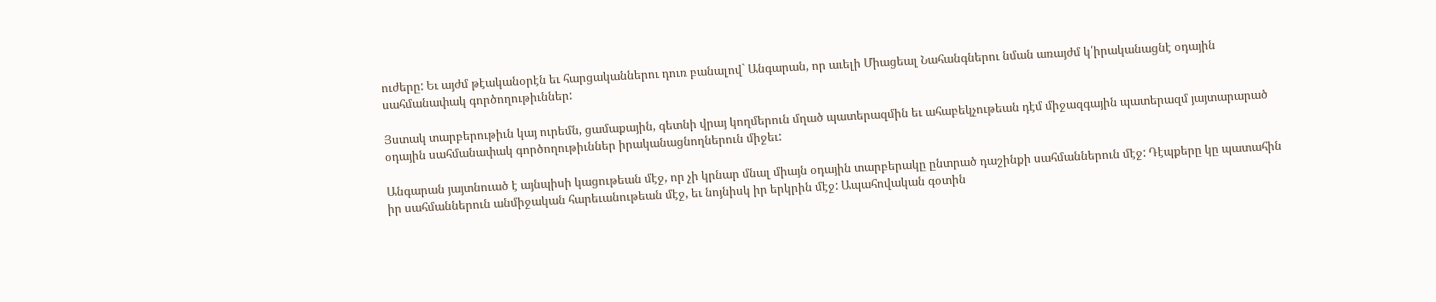ուժերը: Եւ այժմ թէականօրէն եւ հարցականներու դուռ բանալով` Անգարան, որ աւելի Միացեալ Նահանգներու նման առայժմ կ՛իրականացնէ օդային սահմանափակ գործողութիւններ:

Յստակ տարբերութիւն կայ ուրեմն, ցամաքային, գետնի վրայ կողմերուն մղած պատերազմին եւ ահաբեկչութեան դէմ միջազգային պատերազմ յայտարարած օդային սահմանափակ գործողութիւններ իրականացնողներուն միջեւ:

Անգարան յայտնուած է այնպիսի կացութեան մէջ, որ չի կրնար մնալ միայն օդային տարբերակը ընտրած դաշինքի սահմաններուն մէջ: Դէպքերը կը պատահին իր սահմաններուն անմիջական հարեւանութեան մէջ, եւ նոյնիսկ իր երկրին մէջ: Ապահովական գօտին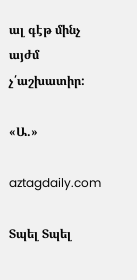ալ գէթ մինչ այժմ չ՛աշխատիր:

«Ա.»

aztagdaily.com

Տպել Տպել